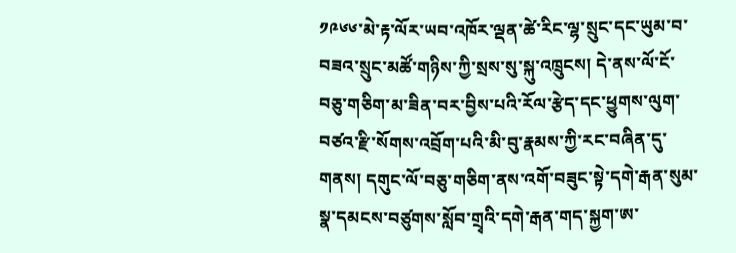༡༩༦༦་མེ་རྟ་ལོར་ཡབ་འཁོར་ལྡན་ཚེ་རིང་ལྷ་སྲུང་དང་ཡུམ་བ་བཟའ་སྲུང་མཚོ་གཉིས་ཀྱི་སྲས་སུ་སྐུ་འཁྲུངས། དེ་ནས་ལོ་ངོ་བཅུ་གཅིག་མ་ཟིན་བར་བྱིས་པའི་རོལ་རྩེད་དང་ཕྱུགས་ལུག་བཙའ་རྫི་སོགས་འབྲོག་པའི་མི་བུ་རྣམས་ཀྱི་རང་བཞིན་དུ་གནས། དགུང་ལོ་བཅུ་གཅིག་ནས་འགོ་བཟུང་སྟེ་དགེ་རྒན་སུམ་སྣ་དམངས་བཙུགས་སློབ་གྲྭའི་དགེ་རྒན་གད་སྐྱག་ཨ་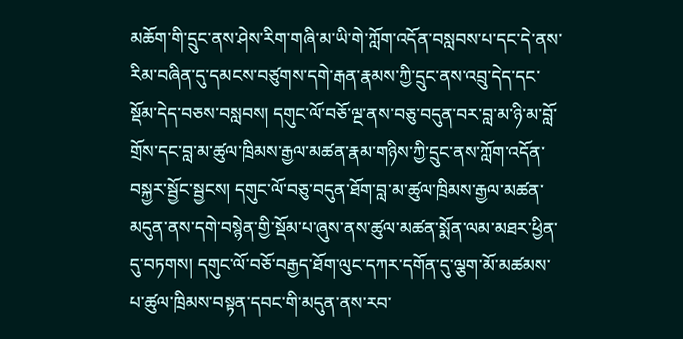མཆོག་གི་དྲུང་ནས་ཤེས་རིག་གཞི་མ་ཡི་གེ་ཀློག་འདོན་བསླབས་པ་དང་དེ་ནས་རིམ་བཞིན་དུ་དམངས་བཙུགས་དགེ་རྒན་རྣམས་ཀྱི་དྲུང་ནས་འབྲུ་དེད་དང་སྡོམ་དེད་བཅས་བསླབས། དགུང་ལོ་བཅོ་ལྔ་ནས་བཅུ་བདུན་བར་བླ་མ་ཉི་མ་བློ་གྲོས་དང་བླ་མ་ཚུལ་ཁྲིམས་རྒྱལ་མཚན་རྣམ་གཉིས་ཀྱི་དྲུང་ནས་ཀློག་འདོན་བསྐྱར་སྦྱོང་སྦྱངས། དགུང་ལོ་བཅུ་བདུན་ཐོག་བླ་མ་ཚུལ་ཁྲིམས་རྒྱལ་མཚན་མདུན་ནས་དགེ་བསྙེན་གྱི་སྡོམ་པ་ཞུས་ནས་ཚུལ་མཚན་སྨོན་ལམ་མཐར་ཕྱིན་དུ་བཏགས། དགུང་ལོ་བཅོ་བརྒྱད་ཐོག་ལུང་དཀར་དགོན་དུ་ལྕག་མོ་མཚམས་པ་ཚུལ་ཁྲིམས་བསྟན་དབང་གི་མདུན་ནས་རབ་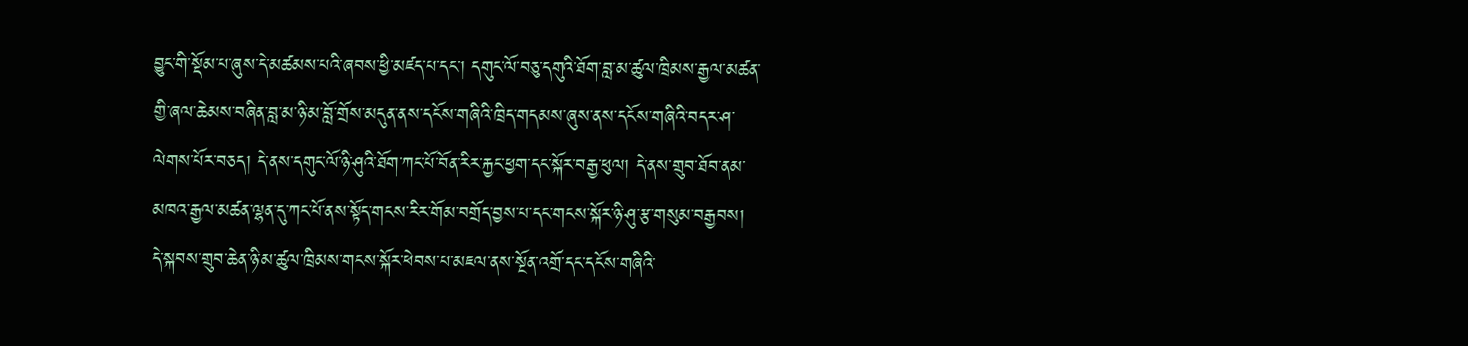བྱུང་གི་སྡོམ་པ་ཞུས་དེ་མཚམས་པའི་ཞབས་ཕྱི་མཛད་པ་དང་། དགུང་ལོ་བཅུ་དགུའི་ཐོག་བླ་མ་ཚུལ་ཁྲིམས་རྒྱལ་མཚན་གྱི་ཞལ་ཆེམས་བཞིན་བླ་མ་ཉི་མ་བློ་གྲོས་མདུན་ནས་དངོས་གཞིའི་ཁྲིད་གདམས་ཞུས་ནས་དངོས་གཞིའི་བདར་ཤ་ལེགས་པོར་བཅད། དེ་ནས་དགུང་ལོ་ཉི་ཤུའི་ཐོག་ཀང་པོ་བོན་རིར་རྐྱང་ཕྱག་དང་སྐོར་བརྒྱ་ཕུལ། དེ་ནས་གྲུབ་ཐོབ་ནམ་མཁའ་རྒྱལ་མཚན་ལྷན་དུ་ཀང་པོ་ནས་སྟོད་གངས་རིར་གོམ་བགྲོད་བྱས་པ་དང་གངས་སྐོར་ཉི་ཤུ་རྩ་གསུམ་བརྒྱབས། དེ་སྐབས་གྲུབ་ཆེན་ཉི་མ་ཚུལ་ཁྲིམས་གངས་སྐོར་ཕེབས་པ་མཇལ་ནས་སྔོན་འགྲོ་དང་དངོས་གཞིའི་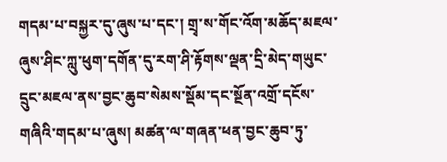གདམ་པ་བསྐྱར་དུ་ཞུས་པ་དང་། གྲྭ་ས་གོང་འོག་མཆོད་མཇལ་ཞུས་ཤིང་ཀླུ་ཕུག་དགོན་དུ་རག་ཤི་རྟོགས་ལྡན་དྲི་མེད་གཡུང་དྲུང་མཇལ་ནས་བྱང་ཆུབ་སེམས་སྡོམ་དང་སྔོན་འགྲོ་དངོས་གཞིའི་གདམ་པ་ཞུས། མཚན་ལ་གཞན་ཕན་བྱང་ཆུབ་ཏུ་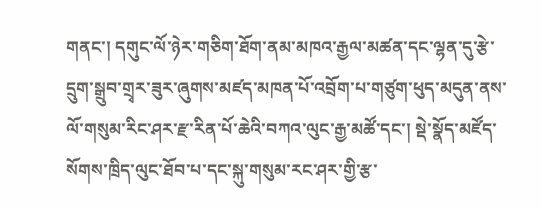གནང་། དགུང་ལོ་ཉེར་གཅིག་ཐོག་ནམ་མཁའ་རྒྱལ་མཚན་དང་ལྷན་དུ་རྩེ་དྲུག་སྒྲུབ་གྲྭར་ཟུར་ཞུགས་མཛད་མཁན་པོ་འབྲོག་པ་གཙུག་ཕུད་མདུན་ནས་ལོ་གསུམ་རིང་ཤར་རྫ་རིན་པོ་ཆེའི་བཀའ་ལུང་རྒྱ་མཚོ་དང་། སྡེ་སྣོད་མཛོད་སོགས་ཁྲིད་ལུང་ཐོབ་པ་དང་སྐུ་གསུམ་རང་ཤར་གྱི་རྩ་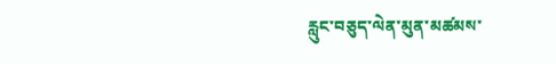རླུང་བཅུད་ལེན་མུན་མཚམས་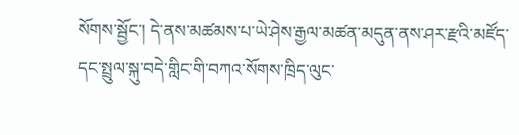སོགས་སྦྱོང་། དེ་ནས་མཚམས་པ་ཡེ་ཤེས་རྒྱལ་མཚན་མདུན་ནས་ཤར་རྫའི་མཛོད་དང་སྤྲུལ་སྐུ་བདེ་གླིང་གི་བཀའ་སོགས་ཁྲིད་ལུང་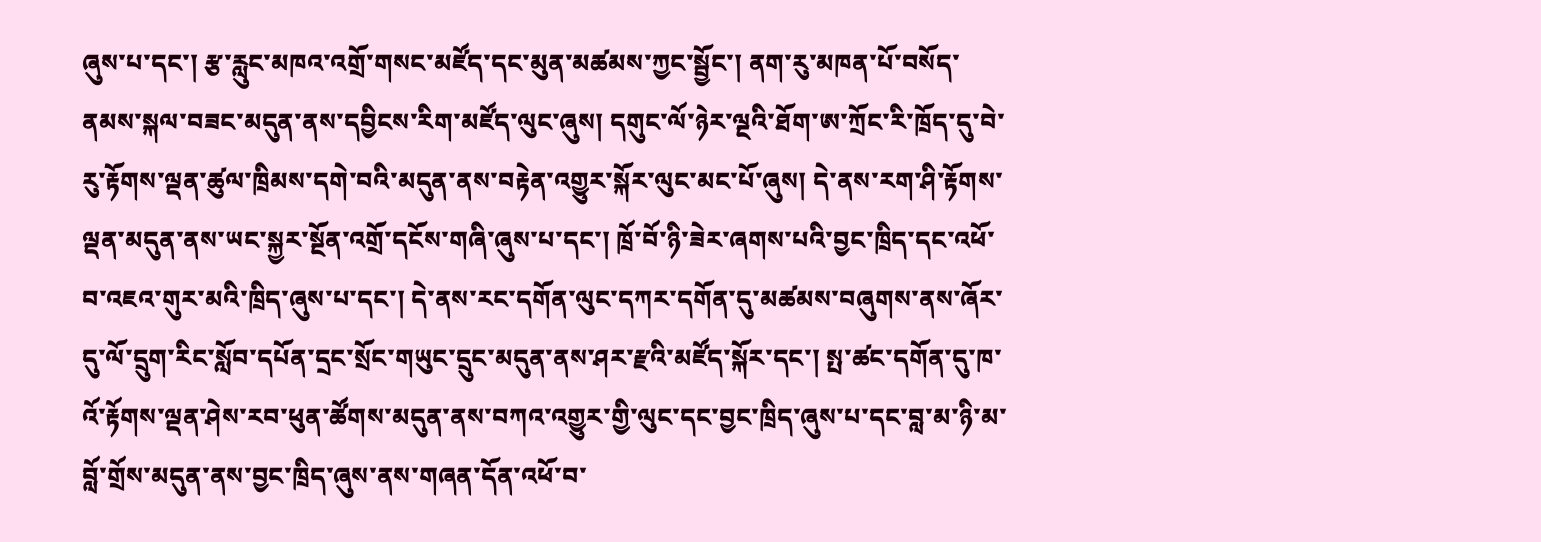ཞུས་པ་དང་། རྩ་རླུང་མཁའ་འགྲོ་གསང་མཛོད་དང་མུན་མཚམས་ཀྱང་སྦྱོང་། ནག་རུ་མཁན་པོ་བསོད་ནམས་སྐལ་བཟང་མདུན་ནས་དབྱིངས་རིག་མཛོད་ལུང་ཞུས། དགུང་ལོ་ཉེར་ལྔའི་ཐོག་ཨ་ཀྲོང་རི་ཁྲོད་དུ་བེ་རུ་རྟོགས་ལྡན་ཚུལ་ཁྲིམས་དགེ་བའི་མདུན་ནས་བརྟེན་འགྱུར་སྐོར་ལུང་མང་པོ་ཞུས། དེ་ནས་རག་ཤི་རྟོགས་ལྡན་མདུན་ནས་ཡང་སྐྱར་སྔོན་འགྲོ་དངོས་གཞི་ཞུས་པ་དང་། ཁྲོ་བོ་ཉི་ཟེར་ཞགས་པའི་བྱང་ཁྲིད་དང་འཕོ་བ་འཇའ་གུར་མའི་ཁྲིད་ཞུས་པ་དང་། དེ་ནས་རང་དགོན་ལུང་དཀར་དགོན་དུ་མཚམས་བཞུགས་ནས་ཞོར་དུ་ལོ་དྲུག་རིང་སློབ་དཔོན་དྲང་སྲོང་གཡུང་དྲུང་མདུན་ནས་ཤར་རྫའི་མཛོད་སྐོར་དང་། སྤ་ཚང་དགོན་དུ་ཁ་འོ་རྟོགས་ལྡན་ཤེས་རབ་ཕུན་ཚོགས་མདུན་ནས་བཀའ་འགྱུར་གྱི་ལུང་དང་བྱང་ཁྲིད་ཞུས་པ་དང་བླ་མ་ཉི་མ་བློ་གྲོས་མདུན་ནས་བྱང་ཁྲིད་ཞུས་ནས་གཞན་དོན་འཕོ་བ་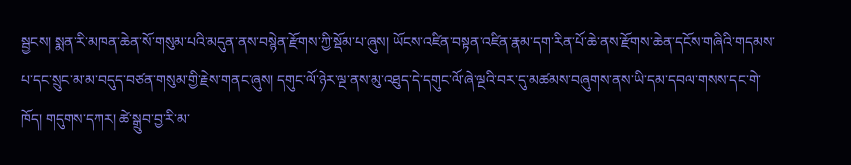སྦྱངས། སྨན་རི་མཁན་ཆེན་སོ་གསུམ་པའི་མདུན་ནས་བསྙེན་རྫོགས་ཀྱི་སྡོམ་པ་ཞུས། ཡོངས་འཛིན་བསྟན་འཛིན་རྣམ་དག་རིན་པོ་ཆེ་ནས་རྫོགས་ཆེན་དངོས་གཞིའི་གདམས་པ་དང་སྲུང་མ་མ་བདུད་བཙན་གསུམ་གྱི་རྗེས་གནང་ཞུས། དགུང་ལོ་ཉེར་ལྔ་ནས་མུ་འཐུད་དེ་དགུང་ལོ་ཞེ་ལྔའི་བར་དུ་མཚམས་བཞུགས་ནས་ཡི་དམ་དབལ་གསས་དང་གེ་ཁོད། གདུགས་དཀར། ཚེ་སྒྲུབ་བྱ་རི་མ་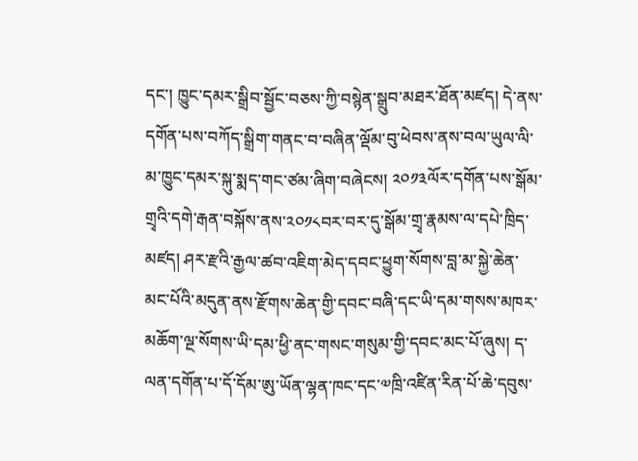དང་། ཁྱུང་དམར་སྒྲིབ་སྦྱོང་བཅས་ཀྱི་བསྙེན་སྒྲུབ་མཐར་ཐོན་མཛད། དེ་ནས་དགོན་པས་བཀོད་སྒྲིག་གནང་བ་བཞིན་ལྡོམ་བུ་ཕེབས་ནས་བལ་ཡུལ་ལི་མ་ཁྱུང་དམར་སྐུ་སྨད་གང་ཙམ་ཞིག་བཞེངས། ༢༠༡༣ལོར་དགོན་པས་སྒོམ་གྲྭའི་དགེ་རྒན་བསྐོས་ནས་༢༠༡༨བར་བར་དུ་སྒོམ་གྲྭ་རྣམས་ལ་དཔེ་ཁྲིད་མཛད། ཤར་རྫའི་རྒྱལ་ཚབ་འཇིག་མེད་དབང་ཕྱུག་སོགས་བླ་མ་སྐྱེ་ཆེན་མང་པོའི་མདུན་ནས་རྫོགས་ཆེན་གྱི་དབང་བཞི་དང་ཡི་དམ་གསས་མཁར་མཆོག་ལྔ་སོགས་ཡི་དམ་ཕྱི་ནང་གསང་གསུམ་གྱི་དབང་མང་པོ་ཞུས། ད་ལན་དགོན་པ་དོ་དོམ་ཨུ་ཡོན་ལྷན་ཁང་དང་༧ཁྲི་འཛིན་རིན་པོ་ཆེ་དབུས་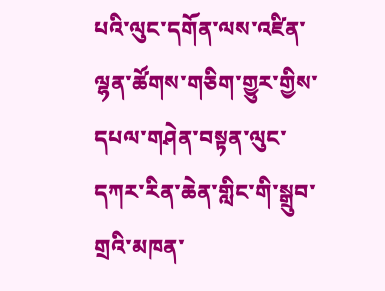པའི་ལུང་དགོན་ལས་འཛིན་ལྷན་ཚོགས་གཅིག་གྱུར་གྱིས་དཔལ་གཤེན་བསྟན་ལུང་དཀར་རིན་ཆེན་གླིང་གི་སྒྲུབ་གྲའི་མཁན་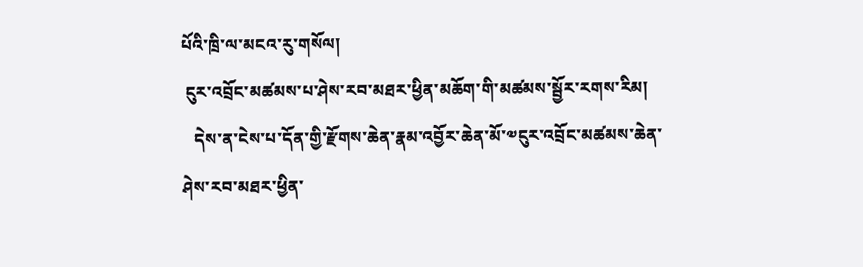པོའི་ཁྲི་ལ་མངའ་རུ་གསོལ།
 ངུར་འབྲོང་མཚམས་པ་ཤེས་རབ་མཐར་ཕྱིན་མཆོག་གི་མཚམས་སྦྱོར་རགས་རིམ།
   དེས་ན་ངེས་པ་དོན་གྱི་རྫོགས་ཆེན་རྣམ་འབྱོར་ཆེན་མོ་༧ངུར་འབྲོང་མཚམས་ཆེན་ཤེས་རབ་མཐར་ཕྱིན་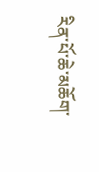རིན་པོ་ཆེ་མཆོག་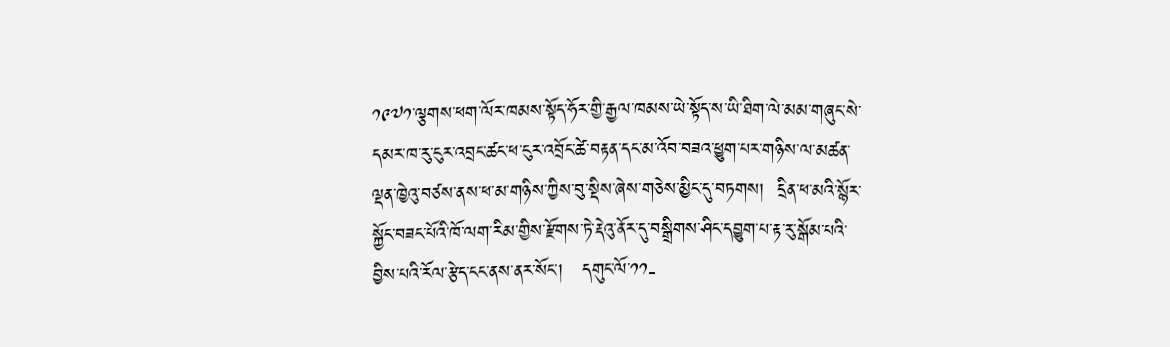༡༩༧༡་ལྕགས་ཕག་ལོར་ཁམས་སྟོད་ཧོར་གྱི་རྒྱལ་ཁམས་ཡེ་སྟོད་ས་ཡི་ཐིག་ལེ་མམ་གཞུང་སེ་དམར་ཁ་རུ་ངུར་འབྲང་ཚང་ཕ་ངུར་འབྲོང་ཚེ་བརྟན་དང་མ་འོབ་བཟའ་ཕྱུག་པར་གཉིས་ལ་མཚན་ལྡན་ཁྱེའུ་བཙས་ནས་ཕ་མ་གཉིས་ཀྱིས་བུ་སྡིས་ཞེས་གཅེས་མྱིང་དུ་བཏགས།  དྲིན་ཕ་མའི་སྙོར་སྐྱོང་བཟང་པོའི་ཁོ་ལག་རིམ་གྱིས་རྫོགས་ཏེ་རྡེའུ་ནོར་དུ་བསྒྲིགས་ཤིང་དབྱུག་པ་རྟ་རུ་སྒོམ་པའི་བྱིས་པའི་རོལ་རྩེད་ངང་ནས་ནར་སོང་།   དགུང་ལོ་༡༡-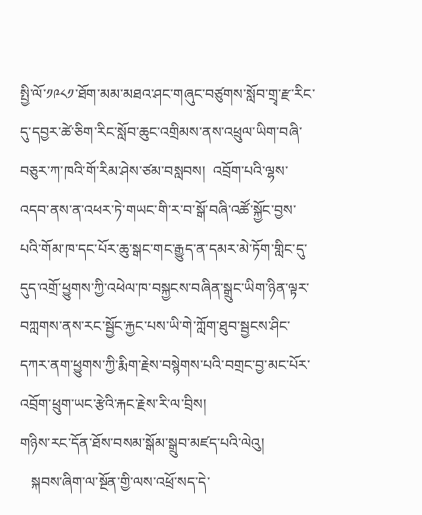སྤྱི་ལོ་༡༩༨༡་ཐོག་མམ་མཐའ་ཤང་གཞུང་བཙུགས་སློབ་གྲྭ་རྫ་རིང་དུ་དབྱར་ཚེ་ཅིག་རིང་སློབ་ཆུང་འགྲིམས་ནས་འཕྲུལ་ཡིག་བཞི་བཅུར་ཀ་ཁའི་གོ་རིམ་ཤེས་ཙམ་བསླབས།  འབྲོག་པའི་ལྷས་འདབ་ནས་ན་འཕར་ཏེ་གཡང་གི་ར་བ་སྒོ་བཞི་འཚོ་སྐྱོང་བྱས་པའི་གོམ་ཁ་དང་པོར་ཆུ་སྒང་གང་རྒྱུད་ན་དམར་མེ་ཏོག་གླིང་དུ་དུད་འགྲོ་ཕྱུགས་ཀྱི་འཕེལ་ཁ་བསྐྱངས་བཞིན་སྒྲུང་ཡིག་ཉིན་ལྟར་བཀླགས་ནས་རང་སྦྱོང་རྐྱང་པས་ཡི་གེ་ཀློག་ཐུབ་སྦྱངས་ཤིང་དཀར་ནག་ཕྱུགས་ཀྱི་རྨིག་རྗེས་བསྙེགས་པའི་བགྲང་བྱ་མང་པོར་འབྲོག་ཕྲུག་ཡང་རྩེའི་རྐང་རྗེས་རི་ལ་བྲིས།
གཉིས་རང་དོན་ཐོས་བསམ་སྒོམ་སྒྲུབ་མཛད་པའི་ལེའུ།
   སྐབས་ཞིག་ལ་སྔོན་གྱི་ལས་འཕྲོ་སད་དེ་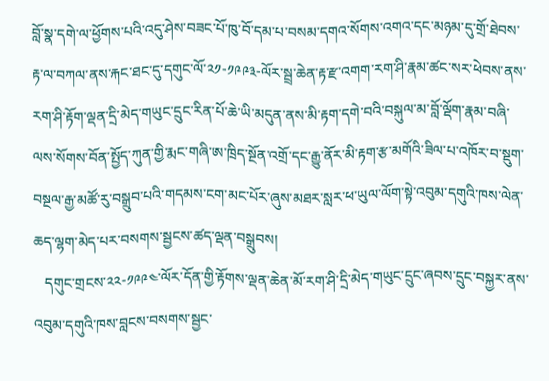བློ་སྣ་དགེ་ལ་ཕྱོགས་པའི་འདུ་ཤེས་བཟང་པོ་ཁུ་བོ་དམ་པ་བསམ་དགའ་སོགས་འགའ་དང་མཉམ་དུ་གྲོ་ཐེབས་རྟ་ལ་བཀལ་ནས་རྐང་ཐང་དུ་དགུང་ལོ་༢༡-༡༩༩༣-ལོར་སྦྲ་ཆེན་རྟ་རྫ་འགག་རག་ཤི་རྣམ་ཚང་སར་ཕེབས་ནས་རག་ཤི་རྟོག་ལྡན་དྲི་མེད་གཡུང་དྲུང་རིན་པོ་ཆེ་ཡི་མདུན་ནས་མི་རྟག་དགེ་བའི་བསྐུལ་མ་བློ་ལྡོག་རྣམ་བཞི་ལས་སོགས་བོན་སྤྱོད་ཀུན་གྱི་རྨང་གཞི་ཨ་ཁྲིད་སྔོན་འགྲོ་དང་རྒྱུ་ནོར་མི་རྟག་རྩ་མགོའི་ཟིལ་པ་འཁོར་བ་སྡུག་བསྔལ་རྒྱ་མཚོ་རུ་བསྒྲུབ་པའི་གདམས་ངག་མང་པོར་ཞུས་མཐར་སླར་ཕ་ཡུལ་ལོག་སྟེ་འབུམ་དགུའི་ཁས་ལེན་ཆད་ལྷག་མེད་པར་བསགས་སྦྱངས་ཚད་ལྡན་བསྒྲུབས།
   དགུང་གྲངས་༢༢-༡༩༩༤་ལོར་དོན་གྱི་རྟོགས་ལྡན་ཆེན་མོ་རག་ཤི་དྲི་མེད་གཡུང་དྲུང་ཞབས་དྲུང་བསྐྱར་ནས་འབུམ་དགུའི་ཁས་བླངས་བསགས་སྦྱང་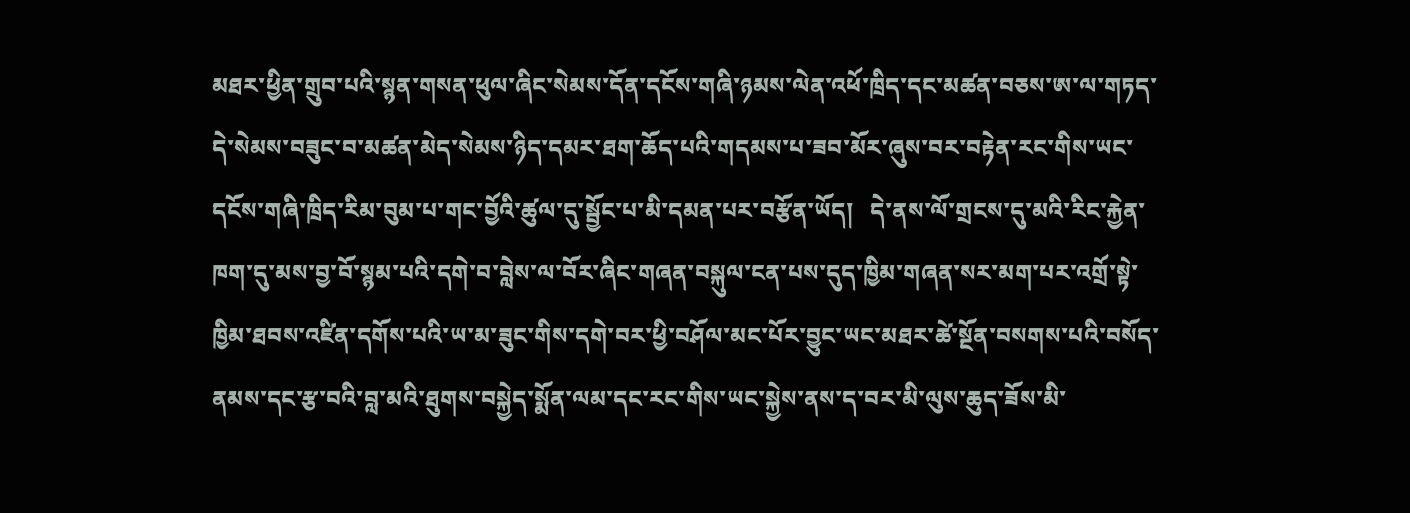མཐར་ཕྱིན་གྲུབ་པའི་སྙན་གསན་ཕུལ་ཞིང་སེམས་དོན་དངོས་གཞི་ཉམས་ལེན་འཕོ་ཁྲིད་དང་མཚན་བཅས་ཨ་ལ་གཏད་དེ་སེམས་བཟུང་བ་མཚན་མེད་སེམས་ཉིད་དམར་ཐག་ཆོད་པའི་གདམས་པ་ཟབ་མོར་ཞུས་བར་བརྟེན་རང་གིས་ཡང་དངོས་གཞི་ཁྲིད་རིམ་བུམ་པ་གང་བྱོའི་ཚུལ་དུ་སྦྱོང་པ་མི་དམན་པར་བརྩོན་ཡོད།   དེ་ནས་ལོ་གྲངས་དུ་མའི་རིང་རྐྱེན་ཁག་དུ་མས་བྱ་བོ་སྙམ་པའི་དགེ་བ་བླེས་ལ་བོར་ཞིང་གཞན་བསྐུལ་ངན་པས་དུད་ཁྱིམ་གཞན་སར་མག་པར་འགྲོ་སྟེ་ཁྱིམ་ཐབས་འཛིན་དགོས་པའི་ཡ་མ་ཟུང་གིས་དགེ་བར་ཕྱི་བཤོལ་མང་པོར་བྱུང་ཡང་མཐར་ཚེ་སྔོན་བསགས་པའི་བསོད་ནམས་དང་རྩ་བའི་བླ་མའི་ཐུགས་བསྐྱེད་སྨོན་ལམ་དང་རང་གིས་ཡང་སྐྱེས་ནས་ད་བར་མི་ལུས་ཆུད་ཟོས་མི་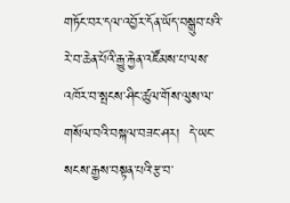གཏོང་བར་དལ་འབྱོར་དོན་ཡོད་བསྒྲུབ་པའི་རེ་བ་ཆེན་པོའི་རྒྱུ་རྐྱེན་འཛོམས་པ་ལས་འཁོར་བ་སྤངས་ཤིང་ཚུལ་གོས་ལུས་ལ་གསོལ་བའི་བསྐལ་བཟང་ཤར།  དེ་ཡང་སངས་རྒྱས་བསྟན་པའི་རྩ་བ་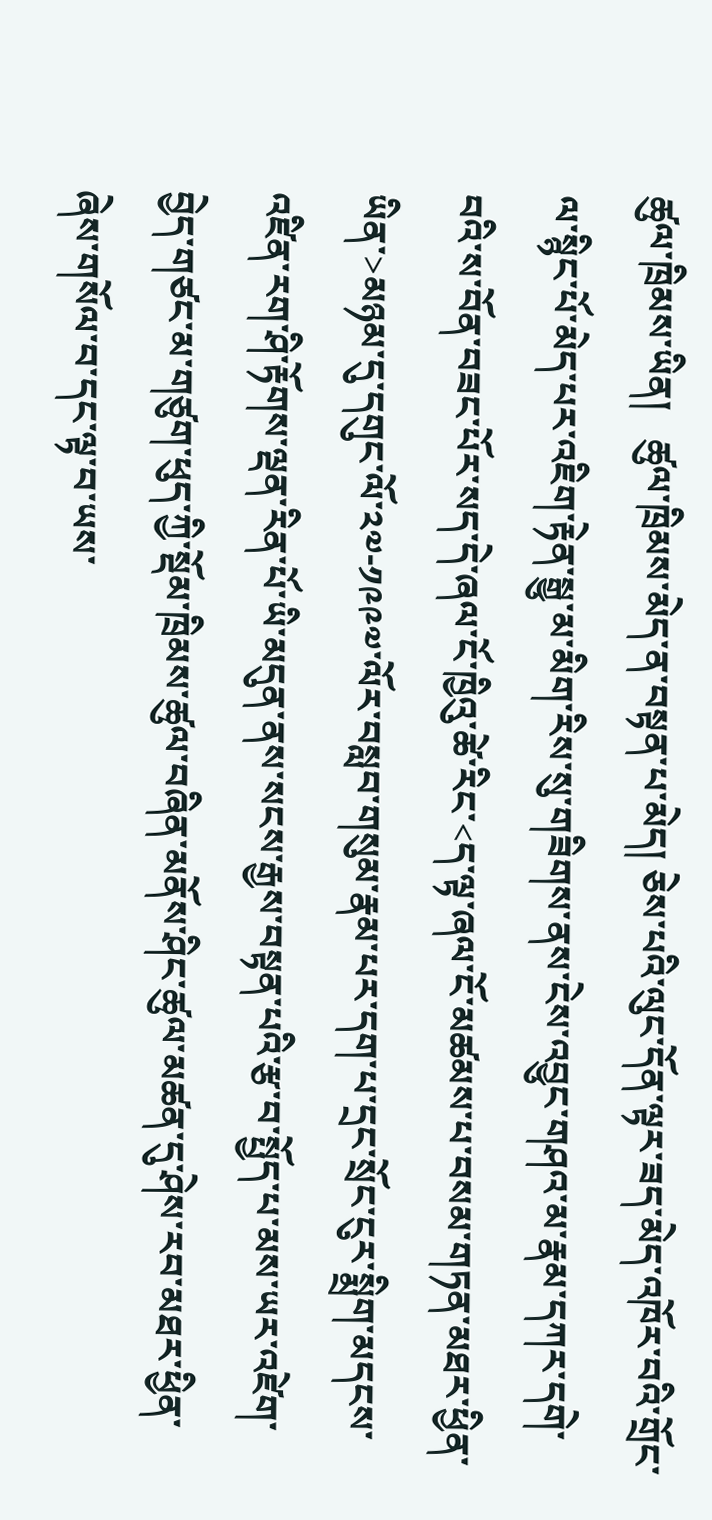ཚུལ་ཁྲིམས་ཡིན།   ཚུལ་ཁྲིམས་མེད་ན་བསྟན་པ་མེད། ཅེས་པའི་ལུང་དོན་ལྟར་ཟད་མེད་འཁོར་བའི་གྲོང་ལ་སྙིང་པོ་མེད་པར་འཇིག་རྟེན་སྒྱུ་མ་མིག་རིས་སུ་གཟིགས་ནས་ངེས་འབྱུང་གཤའ་མ་རྣམ་དཀར་དགེ་བའི་ས་བོན་བཟང་པོར་སད་དེ་ཞལ་ངོ་ཁྱིའུ་ཚེ་རིང་<ད་ལྟ་ཞལ་ངོ་མཚམས་པ་བསམ་གཏན་མཐར་ཕྱིན་ཡིན་>མཉམ་དུ་དགུང་ལོ་༢༧-༡༩༩༧་ལོར་བསླབ་གསུམ་རྣམ་པར་དག་པ་དྲང་སྲོང་ངུར་སྨྲིག་མདངས་འཛིན་རག་ཤི་རྟོགས་ལྡན་རིན་པོ་ཡི་མདུན་ནས་སངས་རྒྱས་བསྟན་པའི་རྩ་བ་སྤྱོད་པ་མས་ཡར་འཛེག་བྱེད་གཙང་མ་གཙུག་ཕུད་ཀྱི་སྡོམ་ཁྲིམས་ཚུལ་བཞིན་མནོས་ཤིང་ཚུལ་མཚན་དུ་ཤེས་རབ་མཐར་ཕྱིན་ཞེས་གསོལ་བ་དང་ལྟ་བ་ཡས་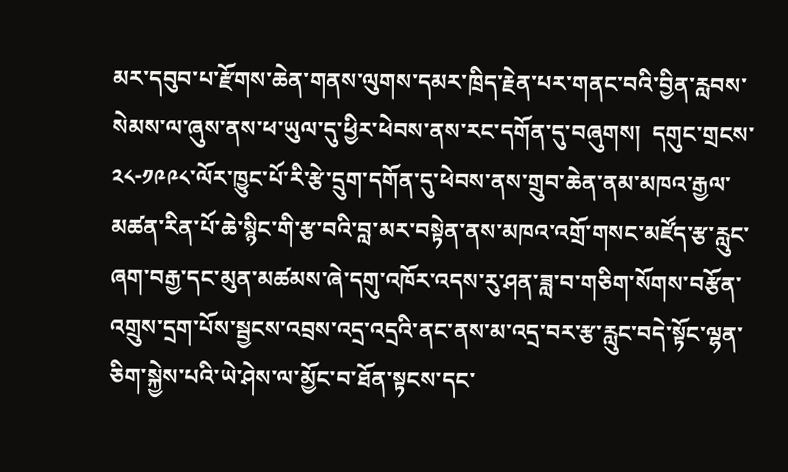མར་དབུབ་པ་རྫོགས་ཆེན་གནས་ལུགས་དམར་ཁྲིད་རྗེན་པར་གནང་བའི་བྱིན་རླབས་སེམས་ལ་ཞུས་ནས་ཕ་ཡུལ་དུ་ཕྱིར་ཕེབས་ནས་རང་དགོན་དུ་བཞུགས།  དགུང་གྲངས་༢༨-༡༩༩༨་ལོར་ཁྱུང་པོ་རི་རྩེ་དྲུག་དགོན་དུ་ཕེབས་ནས་གྲུབ་ཆེན་ནམ་མཁའ་རྒྱལ་མཚན་རིན་པོ་ཆེ་སྙིང་གི་རྩ་བའི་བླ་མར་བསྟེན་ནས་མཁའ་འགྲོ་གསང་མཛོད་རྩ་རླུང་ཞག་བརྒྱ་དང་མུན་མཚམས་ཞེ་དགུ་འཁོར་འདས་རུ་ཤན་ཟླ་བ་གཅིག་སོགས་བརྩོན་འགྲུས་དྲག་པོས་སྦྱངས་འབྲས་འདྲ་འདྲའི་ནང་ནས་མ་འདྲ་བར་རྩ་རླུང་བདེ་སྟོང་ལྷན་ཅིག་སྐྱེས་པའི་ཡེ་ཤེས་ལ་མྱོང་བ་ཐོན་སྟངས་དང་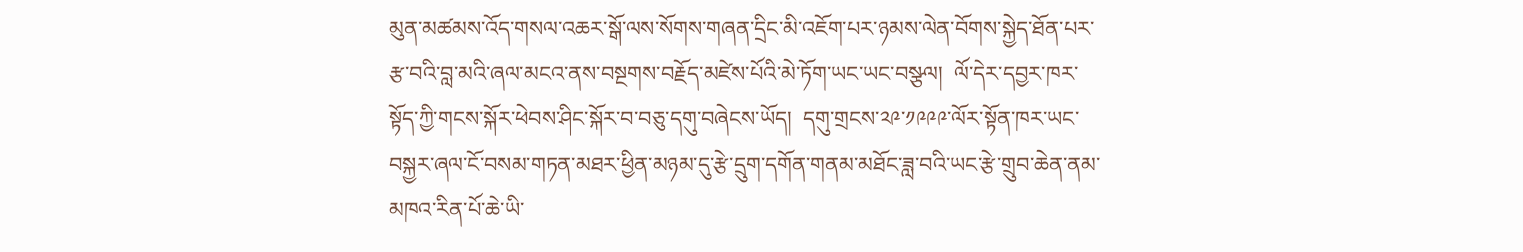མུན་མཚམས་འོད་གསལ་འཆར་སྒོ་ལས་སོགས་གཞན་དྲིང་མི་འཇོག་པར་ཉམས་ལེན་བོགས་སྐྱེད་ཐོན་པར་རྩ་བའི་བླ་མའི་ཞལ་མངའ་ནས་བསྔགས་བརྗོད་མཛེས་པོའི་མེ་ཏོག་ཡང་ཡང་བསྩལ།  ལོ་དེར་དབྱར་ཁར་སྟོད་ཀྱི་གངས་སྐོར་ཕེབས་ཤིང་སྐོར་བ་བཅུ་དགུ་བཞེངས་ཡོད།  དགུ་གྲངས་༢༩་༡༩༩༩་ལོར་སྟོན་ཁར་ཡང་བསྐྱར་ཞལ་ངོ་བསམ་གཏན་མཐར་ཕྱིན་མཉམ་དུ་རྩེ་དྲུག་དགོན་གནམ་མཐོང་ཟླ་བའི་ཡང་རྩེ་གྲུབ་ཆེན་ནམ་མཁའ་རིན་པོ་ཆེ་ཡི་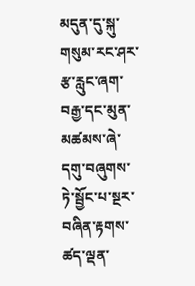མདུན་དུ་སྐུ་གསུམ་རང་ཤར་རྩ་རླུང་ཞག་བརྒྱ་དང་མུན་མཚམས་ཞེ་དགུ་བཞུགས་ཏེ་སྦྱོང་པ་སྔར་བཞིན་རྟགས་ཚད་ལྡན་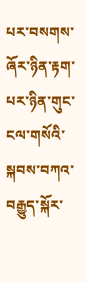པར་བསགས་ཞོར་ཉིན་རྟག་པར་ཉིན་གུང་ངལ་གསོའི་སྐབས་བཀའ་བརྒྱུད་སྐོར་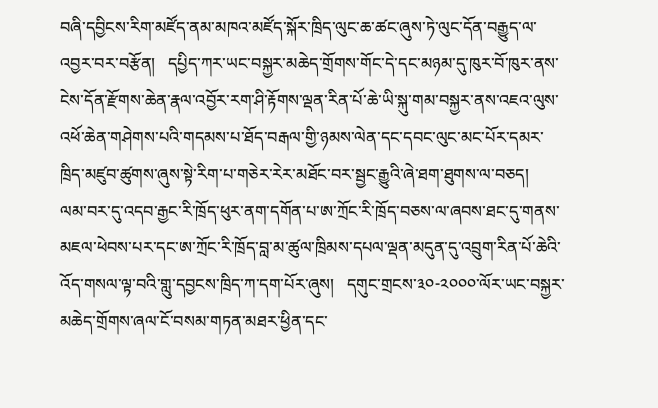བཞི་དབྱིངས་རིག་མཛོད་ནམ་མཁའ་མཛོད་སྐོར་ཁྲིད་ལུང་ཆ་ཚང་ཞུས་ཏེ་ལུང་དོན་བརྒྱུད་ལ་འབྱར་བར་བརྩོན།   དཔྱིད་ཀར་ཡང་བསྐྱར་མཆེད་གྲོགས་གོང་དེ་དང་མཉམ་དུ་ཁུར་བོ་ཁུར་ནས་ངེས་དོན་རྫོགས་ཆེན་རྣལ་འབྱོར་རག་ཤི་རྟོགས་ལྡན་རིན་པོ་ཆེ་ཡི་སྐུ་གམ་བསྐྱར་ནས་འཇའ་ལུས་འཕོ་ཆེན་གཤེགས་པའི་གདམས་པ་ཐོད་བརྒལ་གྱི་ཉམས་ལེན་དང་དབང་ལུང་མང་པོར་དམར་ཁྲིད་མཛུབ་ཚུགས་ཞུས་སྟེ་རིག་པ་གཅེར་རེར་མཐོང་བར་སྦྱང་རྒྱུའི་ཞེ་ཐག་ཐུགས་ལ་བཅད།   ལམ་བར་དུ་འདབ་རྒྱང་རི་ཁྲོད་ཕུར་ནག་དགོན་པ་ཨ་ཀྲོང་རི་ཁྲོད་བཅས་ལ་ཞབས་ཐང་དུ་གནས་མཇལ་ཕེབས་པར་དང་ཨ་ཀྲོང་རི་ཁྲོད་བླ་མ་ཚུལ་ཁྲིམས་དཔལ་ལྡན་མདུན་དུ་འབྲུག་རིན་པོ་ཆེའི་འོད་གསལ་ལྟ་བའི་གླུ་དབྱངས་ཁྲིད་ཀ་དག་པོར་ཞུས།   དགུང་གྲངས་༣༠-༢༠༠༠་ལོར་ཡང་བསྐྱར་མཆེད་གྲོགས་ཞལ་ངོ་བསམ་གཏན་མཐར་ཕྱིན་དང་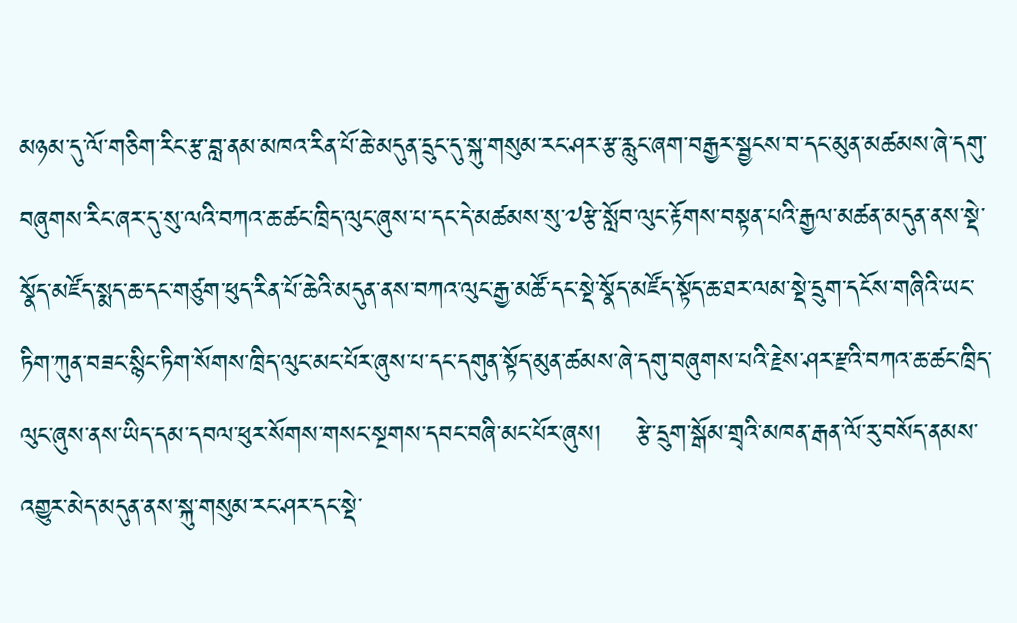མཉམ་དུ་ལོ་གཅིག་རིང་རྩ་བླ་ནམ་མཁའ་རིན་པོ་ཆེ་མདུན་དྲུང་དུ་སྐུ་གསུམ་རང་ཤར་རྩ་རླུང་ཞག་བརྒྱར་སྦྱངས་བ་དང་མུན་མཚམས་ཞེ་དགུ་བཞུགས་རིང་ཞར་དུ་སུ་ལའི་བཀའ་ཆ་ཚང་ཁྲིད་ལུང་ཞུས་པ་དང་དེ་མཚམས་སུ་༧རྩེ་སློབ་ལུང་རྟོགས་བསྟན་པའི་རྒྱལ་མཚན་མདུན་ནས་སྡེ་སྣོད་མཛོད་སྨད་ཆ་དང་གཙུག་ཕུད་རིན་པོ་ཆེའི་མདུན་ནས་བཀའ་ལུང་རྒྱ་མཚོ་དང་སྡེ་སྣོད་མཛོད་སྟོད་ཆ་ཐར་ལམ་སྡེ་དྲུག་དངོས་གཞིའི་ཡང་ཏིག་ཀུན་བཟང་སྙིང་ཏིག་སོགས་ཁྲིད་ལུང་མང་པོར་ཞུས་པ་དང་དགུན་སྟོད་མུན་ཚམས་ཞེ་དགུ་བཞུགས་པའི་རྗེས་ཤར་རྫའི་བཀའ་ཆ་ཚང་ཁྲིད་ལུང་ཞུས་ནས་ཡིད་དམ་དབལ་ཕུར་སོགས་གསང་སྔགས་དབང་བཞི་མང་པོར་ཞུས།    རྩེ་དྲུག་སྒོམ་གྲྭའི་མཁན་རྒན་ལོ་རུ་བསོད་ནམས་འགྱུར་མེད་མདུན་ནས་སྐུ་གསུམ་རང་ཤར་དང་སྡེ་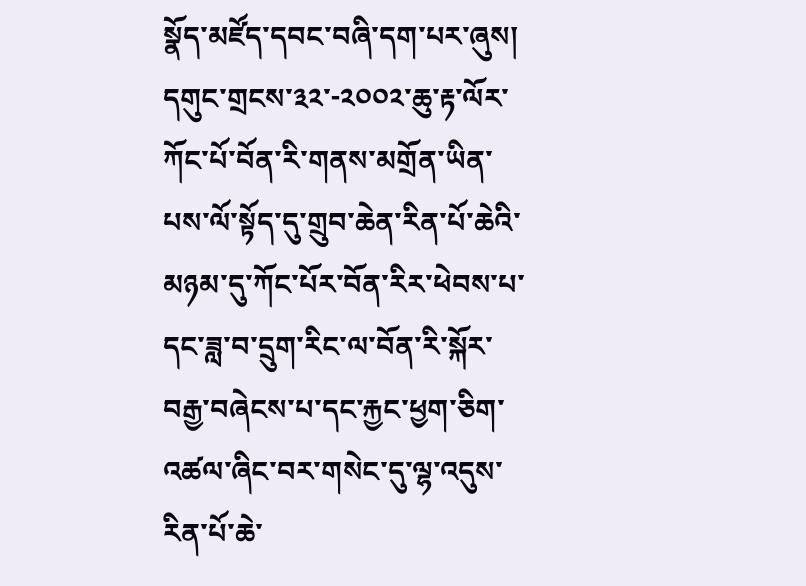སྣོད་མཛོད་དབང་བཞི་དག་པར་ཞུས།    དགུང་གྲངས་༣༢་-༢༠༠༢་ཆུ་རྟ་ལོར་ཀོང་པོ་བོན་རི་གནས་མགྲོན་ཡིན་པས་ལོ་སྟོད་དུ་གྲུབ་ཆེན་རིན་པོ་ཆེའི་མཉམ་དུ་ཀོང་པོར་བོན་རིར་ཕེབས་པ་དང་ཟླ་བ་དྲུག་རིང་ལ་བོན་རི་སྐོར་བརྒྱ་བཞེངས་པ་དང་རྐྱང་ཕྱག་ཅིག་འཚལ་ཞིང་བར་གསེང་དུ་ལྷ་འདུས་རིན་པོ་ཆེ་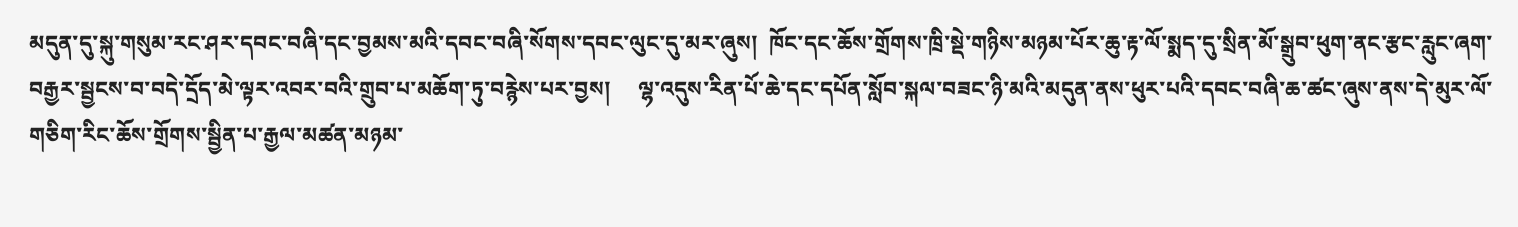མདུན་དུ་སྐུ་གསུམ་རང་ཤར་དབང་བཞི་དང་བྱམས་མའི་དབང་བཞི་སོགས་དབང་ལུང་དུ་མར་ཞུས།  ཁོང་དང་ཆོས་གྲོགས་ཁྲི་སྡེ་གཉིས་མཉམ་པོར་ཆུ་རྟ་ལོ་སྨད་དུ་སྲིན་མོ་སྒྲུབ་ཕུག་ནང་རྩང་རླུང་ཞག་བརྒྱར་སྦྱངས་བ་བདེ་དྲོད་མེ་ལྟར་འབར་བའི་གྲུབ་པ་མཆོག་ཏུ་བརྙེས་པར་བྱས།     ལྷ་འདུས་རིན་པོ་ཆེ་དང་དཔོན་སློབ་སྐལ་བཟང་ཉི་མའི་མདུན་ནས་ཕུར་པའི་དབང་བཞི་ཆ་ཚང་ཞུས་ནས་དེ་མུར་ལོ་གཅིག་རིང་ཆོས་གྲོགས་སྦྱིན་པ་རྒྱལ་མཚན་མཉམ་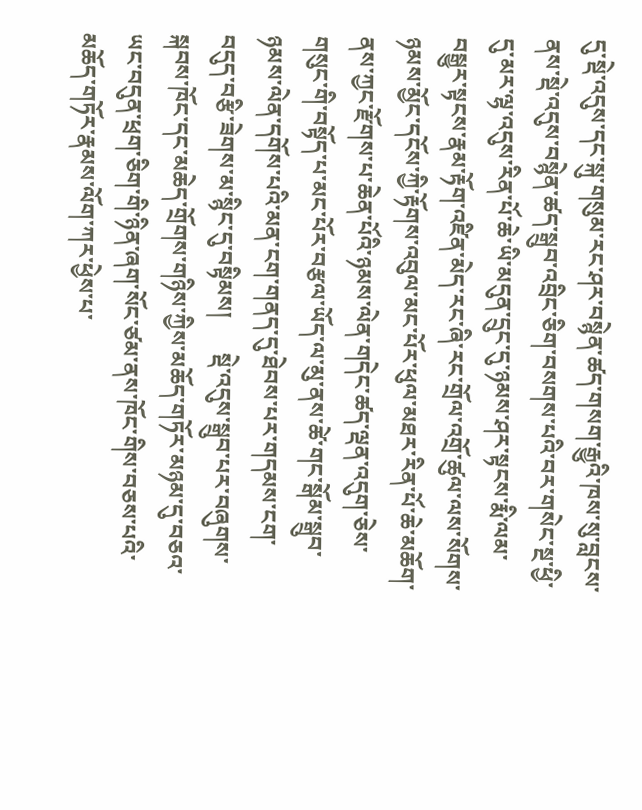དུ་སྡེ་འདུས་དང་སྐུ་གསུམ་རང་ཤར་བསྙེན་ཚད་གསག་རྒྱུའི་ཁས་སུ་བླངས་ནས་སྡེ་འདུས་བསྙེན་ཚད་སྒྲུབ་འབྲིང་ཅིག་བསགས་པའི་བར་གསེང་སྔ་ཕྱི་དུ་མར་ལྷ་འདུས་རིན་པོ་ཆེ་ཡི་མདུན་དྲུང་དུ་ཉམས་ཤར་སྟངས་རྨི་ལམ་བསྒྱུར་སྟངས་རྣམ་རྟོག་འཛིན་མེད་རང་ཞི་རང་གྲོལ་འགྲོ་ཚུལ་ལས་སོགས་ཉམས་མྱོང་དངོས་ཀྱི་རྟོགས་འབུལ་མང་པོར་ཕུལ་མཐར་རིན་པོ་ཆེ་མཆོག་ནས་ཀྱང་རྫོགས་པ་ཆེན་པོའི་ཉམས་ལེན་གདེང་ཚད་ལྡན་འདུག་ཅེས་གསུང་གི་བསྟོད་པ་མང་པོར་བརྩལ་ཡོད་ལ་མུ་ནས་ཚེ་གང་སྒོམ་སྒྲུབ་ཉམས་ལེན་དགོས་པའི་མན་ངག་གནད་དུ་ཐེབས་པར་གདམས་ངག་བདུད་བརྩི་ཟེགས་མ་སྙིང་དུ་བསྟིམས།      སྡེ་འདུས་སྒྲུབ་པར་བཞུགས་སྐབས་ཁོང་དང་མཆེད་གྲོགས་གཉིས་ཀྱིས་མཆོད་གཏོར་མཉམ་དུ་བཅའ་ཡང་བདུན་ཕྲག་ཅིག་གི་ཉིན་ཞག་སོང་ཙམ་ནས་ཁོང་གིས་བཅས་པའི་མཆོད་གཏོར་རྣམས་ལོག་ཀར་ཕྱེས་པ་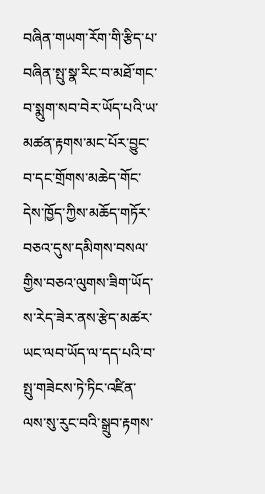བཞིན་གཡག་རོག་གི་རྩིད་པ་བཞིན་སྤུ་སྣ་རིང་བ་མཐོ་གང་བ་སྨུག་སབ་བེར་ཡོད་པའི་ཡ་མཚན་རྟགས་མང་པོར་བྱུང་བ་དང་གྲོགས་མཆེད་གོང་དེས་ཁྱོད་ཀྱིས་མཆོད་གཏོར་བཅའ་དུས་དམིགས་བསལ་གྱིས་བཅའ་ལུགས་ཟིག་ཡོད་ས་རེད་ཟེར་ནས་རྩེད་མཚར་ཡང་ལབ་ཡོད་ལ་དད་པའི་བ་སྤུ་གཟེངས་ཏེ་ཏིང་འཛིན་ལས་སུ་རུང་བའི་སྒྲུབ་རྟགས་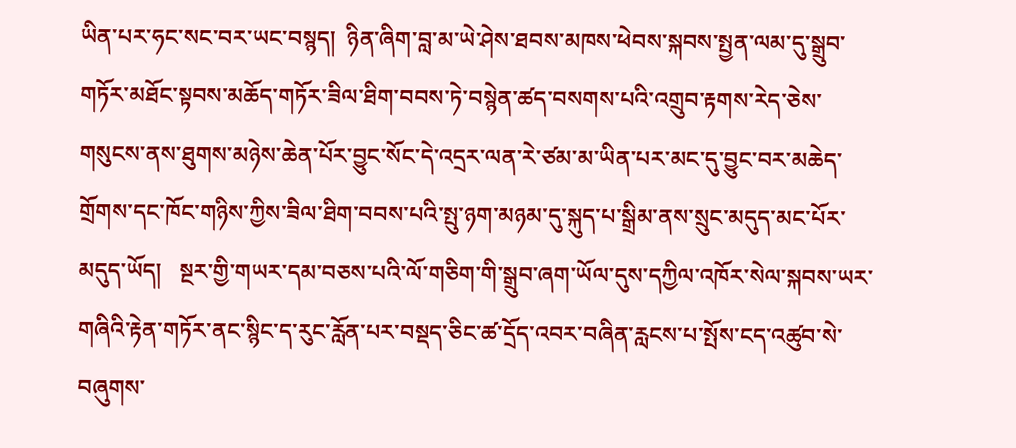ཡིན་པར་ཧང་སང་བར་ཡང་བསྙད།  ཉིན་ཞིག་བླ་མ་ཡེ་ཤེས་ཐབས་མཁས་ཕེབས་སྐབས་སྤྱན་ལམ་དུ་སྒྲུབ་གཏོར་མཐོང་སྟབས་མཆོད་གཏོར་ཟིལ་ཐིག་བབས་ཏེ་བསྙེན་ཚད་བསགས་པའི་འགྲུབ་རྟགས་རེད་ཅེས་གསུངས་ནས་ཐུགས་མཉེས་ཆེན་པོར་བྱུང་སོང་དེ་འདྲར་ལན་རེ་ཙམ་མ་ཡིན་པར་མང་དུ་བྱུང་བར་མཆེད་གྲོགས་དང་ཁོང་གཉིས་ཀྱིས་ཟིལ་ཐིག་བབས་པའི་སྤུ་ཉག་མཉམ་དུ་སྐུད་པ་སྒྲིམ་ནས་སྲུང་མདུད་མང་པོར་མདུད་ཡོད།   སྔར་གྱི་གཡར་དམ་བཅས་པའི་ལོ་གཅིག་གི་སྒྲུབ་ཞག་ཡོལ་དུས་དཀྱིལ་འཁོར་སེལ་སྐབས་ཡར་གཞིའི་རྟེན་གཏོར་ནང་སྙིང་ད་རུང་རློན་པར་བསྡད་ཅིང་ཚ་དྲོད་འབར་བཞིན་རླངས་པ་སྤོས་ངད་འཚུབ་སེ་བཞུགས་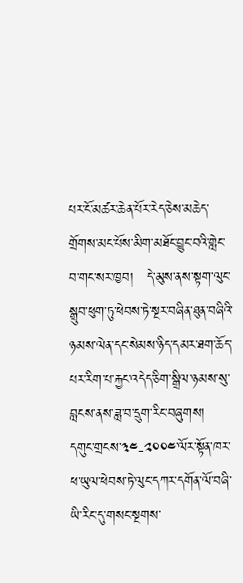པར་ངོ་མཚར་ཆེན་པོར་རེད་ཅེས་མཆེད་གྲོགས་མང་པོས་མིག་མཐོང་བྱུང་བའི་གླེང་བ་གང་སར་ཁྱབ།   དེ་མུས་ནས་སྟག་ལུང་སྒྲུབ་ཕུག་ཏུ་ཕེབས་ཏེ་སྔར་བཞིན་ཐུན་བཞིའི་ཉམས་ལེན་དང་སེམས་ཉིད་དམར་ཐག་ཆོད་པར་རིག་པ་རྐྱང་འདེད་ཅིག་སྒྲིལ་ཉམས་སུ་བླངས་ནས་ཟླ་བ་དྲུག་རིང་བཞུགས།   དགུང་གྲངས་༣༤-༢༠༠༤་ལོར་སྟོན་ཁར་ཕ་ཡུལ་ཕེབས་ཏེ་ལུང་དཀར་དགོན་ལོ་བཞི་ཡི་རིང་དུ་གསང་སྔགས་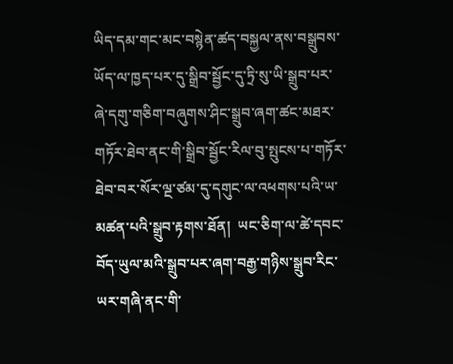ཡིད་དམ་གང་མང་བསྙེན་ཚད་བསྐྱལ་ནས་བསྒྲུབས་ཡོད་ལ་ཁྱད་པར་དུ་སྒྲིབ་སྦྱོང་དུ་ཏྲི་སུ་ཡི་སྒྲུབ་པར་ཞེ་དགུ་གཅིག་བཞུགས་ཤིང་སྒྲུབ་ཞག་ཚང་མཐར་གཏོར་ཐེབ་ནང་གི་སྒྲིབ་སྦྱོང་རིལ་བུ་སྤུངས་པ་གཏོར་ཐེབ་བར་སོར་ལྔ་ཙམ་དུ་དགུང་ལ་འཕགས་པའི་ཡ་མཚན་པའི་སྒྲུབ་རྟགས་ཐོན།  ཡང་ཅིག་ལ་ཚེ་དབང་བོད་ཡུལ་མའི་སྒྲུབ་པར་ཞག་བརྒྱ་གཉིས་སྒྲུབ་རིང་ཡར་གཞི་ནང་གི་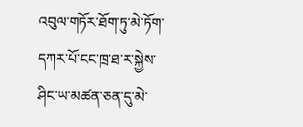འབུལ་གཏོར་ཐོག་ཏུ་མེ་ཏོག་དཀར་པོ་ངང་ཁྲ་ཐ་ར་སྐྱེས་ཤིང་ཡ་མཚན་ཅན་དུ་མེ་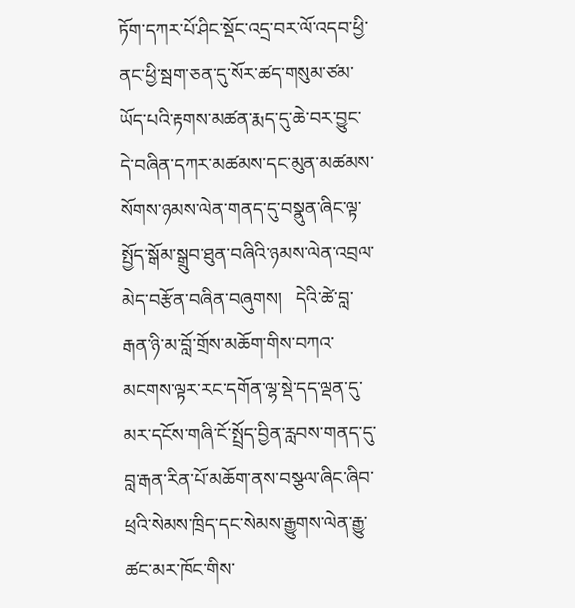ཏོག་དཀར་པོ་ཤིང་སྡོང་འདྲ་བར་ལོ་འདབ་ཕྱི་ནང་ཕྱི་སྦག་ཅན་དུ་སོར་ཚད་གསུམ་ཙམ་ཡོད་པའི་རྟགས་མཚན་རྨད་དུ་ཆེ་བར་བྱུང་དེ་བཞིན་དཀར་མཚམས་དང་མུན་མཚམས་སོགས་ཉམས་ལེན་གནད་དུ་བསྣུན་ཞིང་ལྟ་སྤྱོད་སྒོམ་སྒྲུབ་ཐུན་བཞིའི་ཉམས་ལེན་འབྲལ་མེད་བརྩོན་བཞིན་བཞུགས།   དེའི་ཚེ་བླ་རྒན་ཉི་མ་བློ་གྲོས་མཆོག་གིས་བཀའ་མངགས་ལྟར་རང་དགོན་ལྷ་སྡེ་དད་ལྡན་དུ་མར་དངོས་གཞི་ངོ་སྤྲོད་བྱིན་རླབས་གནད་དུ་བླ་རྒན་རིན་པོ་མཆོག་ནས་བསྩལ་ཞིང་ཞིབ་ཕྲའི་སེམས་ཁྲིད་དང་སེམས་རྒྱུགས་ལེན་རྒྱུ་ཚང་མར་ཁོང་གིས་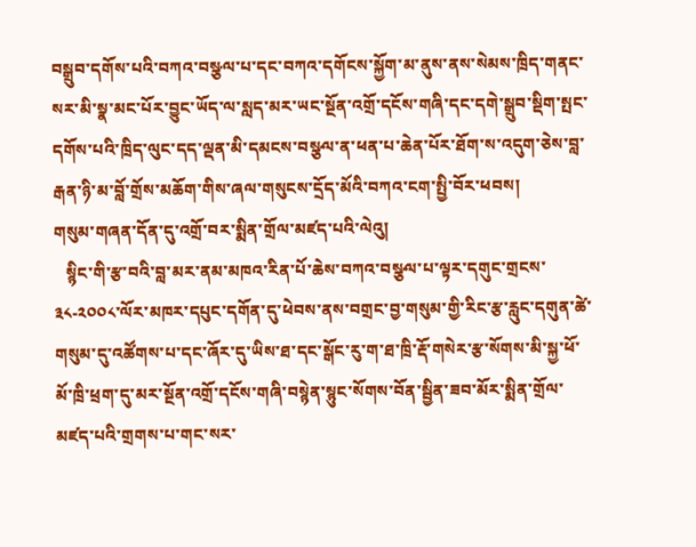བསྒྲུབ་དགོས་པའི་བཀའ་བསྩལ་པ་དང་བཀའ་དགོངས་སྐྱོག་མ་ནུས་ནས་སེམས་ཁྲིད་གནང་སར་མི་སྣ་མང་པོར་བྱུང་ཡོད་ལ་སླད་མར་ཡང་སྔོན་འགྲོ་དངོས་གཞི་དང་དགེ་སྒྲུབ་སྡིག་སྤང་དགོས་པའི་ཁྲིད་ལུང་དད་ལྡན་མི་དམངས་བསྩལ་ན་ཕན་པ་ཆེན་པོར་ཐོག་ས་འདུག་ཅེས་བླ་རྒན་ཉི་མ་བློ་གྲོས་མཆོག་གིས་ཞལ་གསུངས་དྲོད་མོའི་བཀའ་ངག་སྤྱི་བོར་ཕབས།
གསུམ་གཞན་དོན་དུ་འགྲོ་བར་སྨིན་གྲོལ་མཛད་པའི་ལེའུ།
   སྙིང་གི་རྩ་བའི་བླ་མར་ནམ་མཁའ་རིན་པོ་ཆེས་བཀའ་བསྩལ་པ་ལྟར་དགུང་གྲངས་༣༨-༢༠༠༨་ལོར་མཁར་དཔུང་དགོན་དུ་ཕེབས་ནས་བགྲང་བྱ་གསུམ་གྱི་རིང་རྩ་རླུང་དགུན་ཚེ་གསུམ་དུ་འཚོགས་པ་དང་ཞོར་དུ་ཡིས་ཐ་དང་སྒོང་རུ་ག་ཐ་ཁྲི་རྡོ་གསེར་རྩ་སོགས་མི་སྐྱ་ཕོ་མོ་ཁྲི་ཕྲག་དུ་མར་སྔོན་འགྲོ་དངོས་གཞི་བསྙེན་སྙུང་སོགས་བོན་སྦྱིན་ཟབ་མོར་སྨིན་གྲོལ་མཛད་པའི་གྲགས་པ་གང་སར་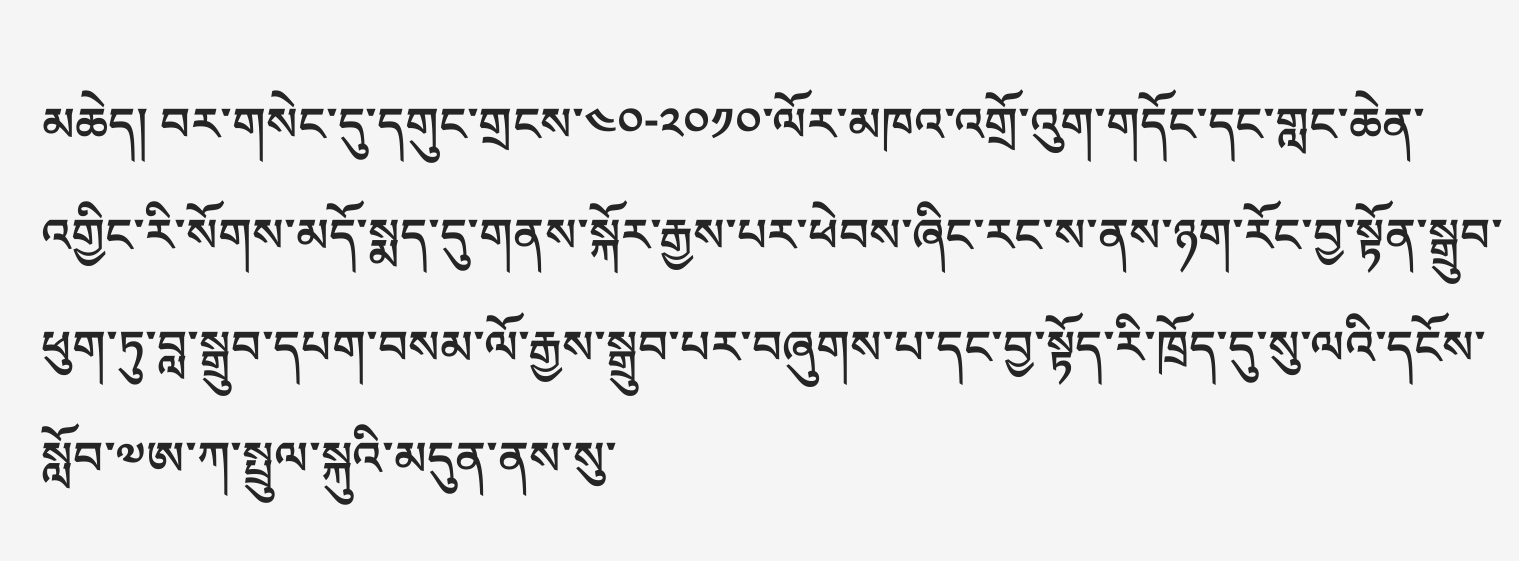མཆེད། བར་གསེང་དུ་དགུང་གྲངས་༤༠-༢༠༡༠་ལོར་མཁའ་འགྲོ་འུག་གདོང་དང་གླང་ཆེན་འགྱིང་རི་སོགས་མདོ་སྨད་དུ་གནས་སྐོར་རྒྱས་པར་ཕེབས་ཞིང་རང་ས་ནས་ཉག་རོང་བྱ་སྟོན་སྒྲུབ་ཕུག་ཏུ་བླ་སྒྲུབ་དཔག་བསམ་ལོ་རྒྱས་སྒྲུབ་པར་བཞུགས་པ་དང་བྱ་སྟོད་རི་ཁྲོད་དུ་སུ་ལའི་དངོས་སློབ་༧ཨ་ཀ་སྤྲུལ་སྐུའི་མདུན་ནས་སུ་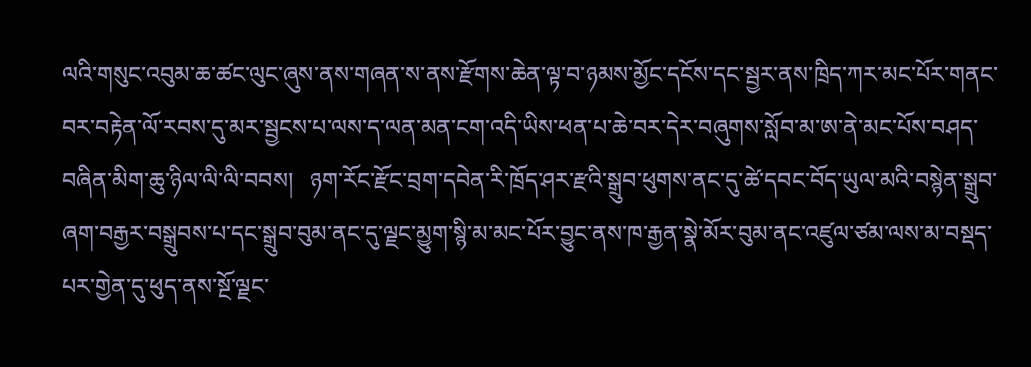ལའི་གསུང་འབུམ་ཆ་ཚང་ལུང་ཞུས་ནས་གཞན་ས་ནས་རྫོགས་ཆེན་ལྟ་བ་ཉམས་མྱོང་དངོས་དང་སྦྱར་ནས་ཁྲིད་ཀར་མང་པོར་གནང་བར་བརྟེན་ལོ་རབས་དུ་མར་སྦྱངས་པ་ལས་ད་ལན་མན་ངག་འདི་ཡིས་ཕན་པ་ཆེ་བར་དེར་བཞུགས་སློབ་མ་ཨ་ནེ་མང་པོས་བཤད་བཞིན་མིག་ཆུ་ཉིལ་ལི་ལི་བབས།   ཉག་རོང་རྫོང་བྲག་དབེན་རི་ཁྲོད་ཤར་རྫའི་སྒྲུབ་ཕུགས་ནང་དུ་ཚེ་དབང་བོད་ཡུལ་མའི་བསྙེན་སྒྲུབ་ཞག་བརྒྱར་བསྒྲུབས་པ་དང་སྒྲུབ་བུམ་ནང་དུ་ལྗང་མྱུག་སྙི་མ་མང་པོར་བྱུང་ནས་ཁ་རྒྱན་སྣེ་མོར་བུམ་ནང་འཛུལ་ཙམ་ལས་མ་བསྡད་པར་གྱེན་དུ་ཕུད་ནས་སྔོ་ལྗང་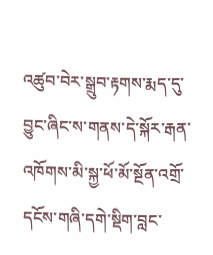འཚུབ་བེར་སྒྲུབ་རྟགས་རྨད་དུ་བྱུང་ཞིང་ས་གནས་དེ་སྐོར་རྒན་འཁོགས་མི་སྐྱ་ཕོ་མོ་སྔོན་འགྲོ་དངོས་གཞི་དགེ་སྡིག་བླང་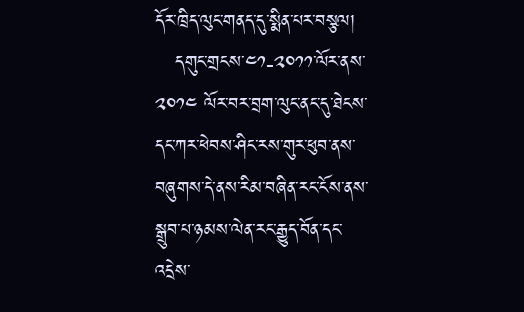དོར་ཁྲིད་ལུང་གནད་དུ་སྨིན་པར་བསྩལ།
   དགུང་གྲངས་༤༡-༢༠༡༡་ལོར་ནས་༢༠༡༤ ལོར་བར་བྲག་ལུང་ནང་དུ་ཐེངས་དང་ཀར་ཕེབས་ཤིང་རས་གུར་ཕུབ་ནས་བཞུགས་དེ་ནས་རིམ་བཞིན་རང་ངོས་ནས་སྒྲུབ་པ་ཉམས་ལེན་རང་རྒྱུད་བོན་དང་འདྲེས་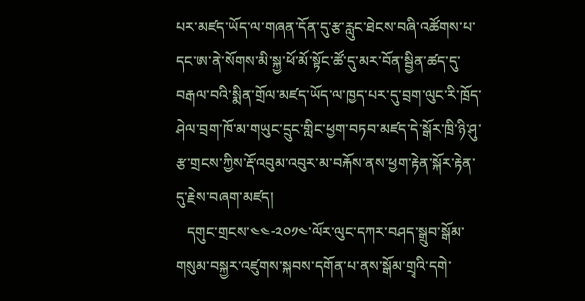པར་མཛད་ཡོད་ལ་གཞན་དོན་དུ་རྩ་རླུང་ཐེངས་བཞི་འཚོགས་པ་དང་ཨ་ནེ་སོགས་མི་སྐྱ་ཕོ་མོ་སྟོང་ཚོ་དུ་མར་བོན་སྦྱིན་ཚད་དུ་བརྒལ་བའི་སྨིན་གྲོལ་མཛད་ཡོད་ལ་ཁྱད་པར་དུ་བྲག་ལུང་རི་ཁྲོད་ཤེལ་བྲག་ཁོ་མ་གཡུང་དྲུང་གླིང་ཕྱག་བཏབ་མཛད་དེ་སྒོར་ཁྲི་ཉི་ཤུ་རྩ་གྲངས་ཀྱིས་རྡོ་འབུམ་འབུར་མ་བརྐོས་ནས་ཕྱག་རྟེན་སྐོར་རྟེན་དུ་རྗེས་བཞག་མཛད།
   དགུང་གྲངས་༤༤-༢༠༡༤་ལོར་ལུང་དཀར་བཤད་སྒྲུབ་སྒོམ་གསུམ་བསྐྱར་འཛུགས་སྐབས་དགོན་པ་ནས་སྒོམ་གྲྭའི་དགེ་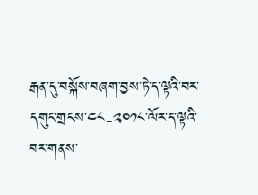རྒན་དུ་བསྐོས་བཞག་བྱས་ཏེ་ད་ལྟའི་བར་དགུང་གྲངས་༤༨-༢༠༡༨་ལོར་ད་ལྟའི་བར་གནས་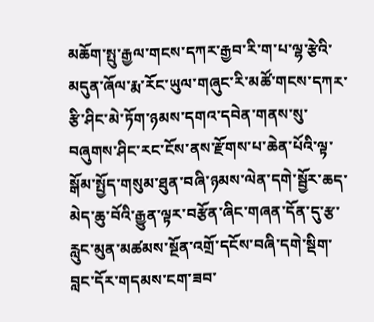མཆོག་སྤུ་རྒྱལ་གངས་དཀར་རྒྱབ་རི་ག་པ་ལྷ་རྩེའི་མདུན་ཞོལ་རྨ་རོང་ཡུལ་གཞུང་རི་མཚོ་གངས་དཀར་རྩི་ཤིང་མེ་ཏོག་ཉམས་དགའ་དབེན་གནས་སུ་བཞུགས་ཤིང་རང་ངོས་ནས་རྫོགས་པ་ཆེན་པོའི་ལྟ་སྒོམ་སྤྱོད་གསུམ་ཐུན་བཞི་ཉམས་ལེན་དགེ་སྦྱོར་ཆད་མེད་ཆུ་བོའི་རྒྱུན་ལྟར་བརྩོན་ཞིང་གཞན་དོན་དུ་རྩ་རླུང་མུན་མཚམས་སྔོན་འགྲོ་དངོས་བཞི་དགེ་སྡིག་བླང་དོར་གདམས་ངག་ཟབ་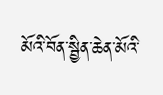མོའི་བོན་སྦྱིན་ཆེན་མོའི་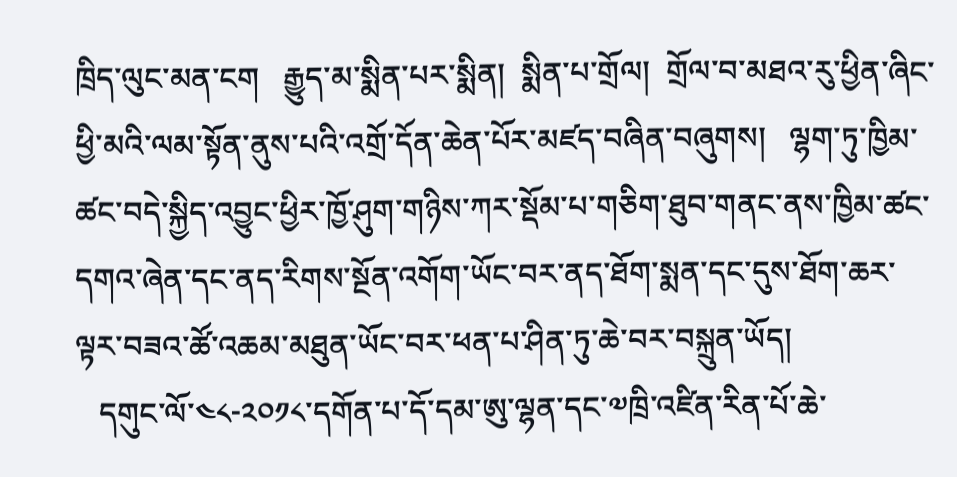ཁྲིད་ལུང་མན་ངག   རྒྱུད་མ་སྨིན་པར་སྨིན།  སྨིན་པ་གྲོལ།  གྲོལ་བ་མཐའ་རུ་ཕྱིན་ཞིང་ཕྱི་མའི་ལམ་སྟོན་ནུས་པའི་འགྲོ་དོན་ཆེན་པོར་མཛད་བཞིན་བཞུགས།   ལྷག་ཏུ་ཁྱིམ་ཚང་བདེ་སྐྱིད་འབྱུང་ཕྱིར་ཁྱོ་ཤུག་གཉིས་ཀར་སྡོམ་པ་གཅིག་ཐུབ་གནང་ནས་ཁྱིམ་ཚང་དགའ་ཞེན་དང་ནད་རིགས་སྔོན་འགོག་ཡོང་བར་ནད་ཐོག་སྨན་དང་དུས་ཐོག་ཆར་ལྟར་བཟའ་ཚོ་འཆམ་མཐུན་ཡོང་བར་ཕན་པ་ཤིན་ཏུ་ཆེ་བར་བསྐྲུན་ཡོད།
   དགུང་ལོ་༤༨-༢༠༡༨་དགོན་པ་དོ་དམ་ཨུ་ལྷན་དང་༧ཁྲི་འཛིན་རིན་པོ་ཆེ་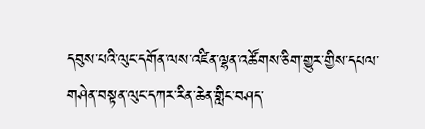དབུས་པའི་ལུང་དགོན་ལས་འཛིན་ལྷན་འཚོགས་ཅིག་གྱུར་གྱིས་དཔལ་གཤེན་བསྟན་ལུང་དཀར་རིན་ཆེན་གླིང་བཤད་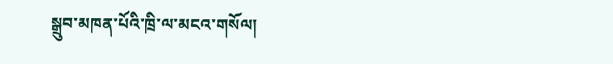སྒྲུབ་མཁན་པོའི་ཁྲི་ལ་མངའ་གསོལ།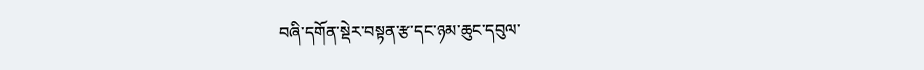བཞི་དགོན་སྡེར་བསྟན་རྩ་དང་ཉམ་ཆུང་དབུལ་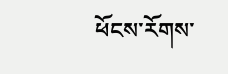ཕོངས་རོགས་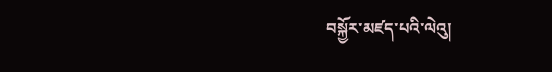བསྐྱོར་མཛད་པའི་ལེའུ།